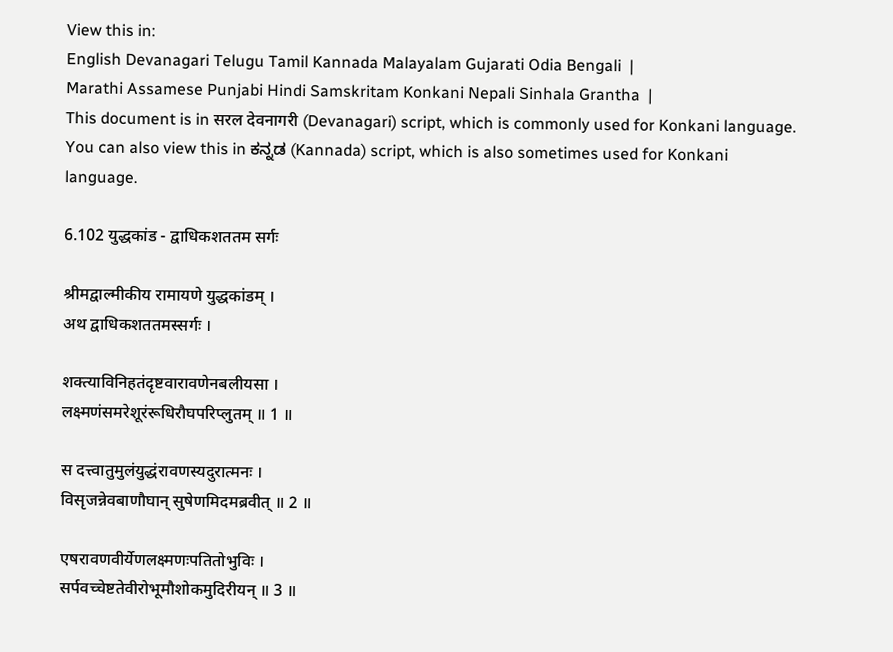View this in:
English Devanagari Telugu Tamil Kannada Malayalam Gujarati Odia Bengali  |
Marathi Assamese Punjabi Hindi Samskritam Konkani Nepali Sinhala Grantha  |
This document is in सरल देवनागरी (Devanagari) script, which is commonly used for Konkani language. You can also view this in ಕನ್ನಡ (Kannada) script, which is also sometimes used for Konkani language.

6.102 युद्धकांड - द्वाधिकशततम सर्गः

श्रीमद्वाल्मीकीय रामायणे युद्धकांडम् ।
अथ द्वाधिकशततमस्सर्गः ।

शक्त्याविनिहतंदृष्टवारावणेनबलीयसा ।
लक्ष्मणंसमरेशूरंरूधिरौघपरिप्लुतम् ॥ 1 ॥

स दत्त्वातुमुलंयुद्धंरावणस्यदुरात्मनः ।
विसृजन्नेवबाणौघान् सुषेणमिदमब्रवीत् ॥ 2 ॥

एषरावणवीर्येणलक्ष्मणःपतितोभुविः ।
सर्पवच्चेष्टतेवीरोभूमौशोकमुदिरीयन् ॥ 3 ॥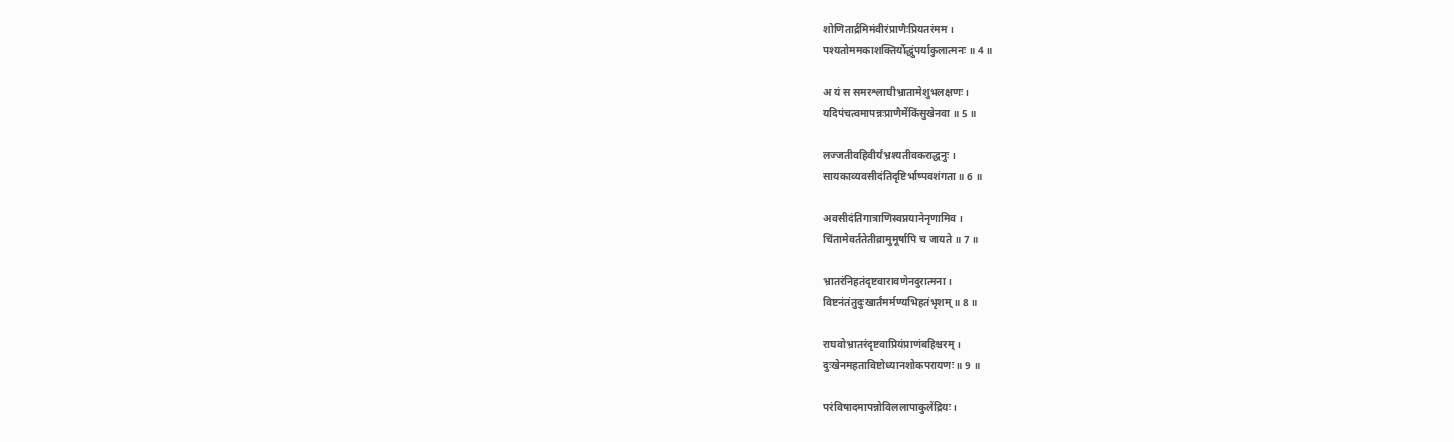शोणितार्द्रमिमंवीरंप्राणैःप्रियतरंमम ।
पश्यतोममकाशक्तिर्योद्धुंपर्याकुलात्मनः ॥ 4 ॥

अ यं स समरश्लाघीभ्रातामेशुभलक्षणः ।
यदिपंचत्वमापन्नःप्राणैर्मेकिंसुखेनवा ॥ 5 ॥

लज्जतीवहिवीर्यंभ्रश्यतीवकराद्धनुः ।
सायकाव्यवसीदंतिदृष्टिर्भाष्पवशंगता ॥ 6 ॥

अवसीदंतिगात्राणिस्वप्नयानेनृणामिव ।
चिंतामेवर्ततेतीव्रामुमूर्षापि च जायते ॥ 7 ॥

भ्रातरंनिहतंदृष्टवारावणेनदुरात्मना ।
विष्टनंतंतुदुःखार्तंमर्मण्यभिहतंभृशम् ॥ 8 ॥

राघवोभ्रातरंदृष्टवाप्रियंप्राणंबहिश्चरम् ।
दुःखेनमहताविष्टोध्यानशोकपरायणः ॥ 9 ॥

परंविषादमापन्नोविललापाकुलेंद्रियः ।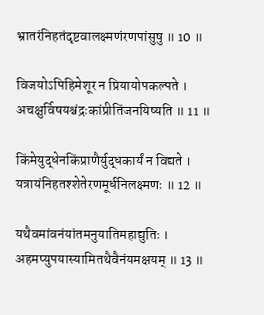भ्रातरंनिहतंदृष्टवालक्ष्मणंरणपांसुषु ॥ 10 ॥

विजयोऽपिहिमेशूर न प्रियायोपकल्पते ।
अचक्षुर्विषयश्चंद्रःकांप्रीतिंजनयिष्यति ॥ 11 ॥

किंमेयुद्धेनकिंप्राणैर्युद्धकार्यं न विद्यते ।
यत्रायंनिहतश्शेतेरणमूर्धनिलक्ष्मणः ॥ 12 ॥

यथैवमांवनंयांतमनुयातिमहाद्युतिः ।
अहमप्युपयास्यामितथैवैनंयमक्षयम् ॥ 13 ॥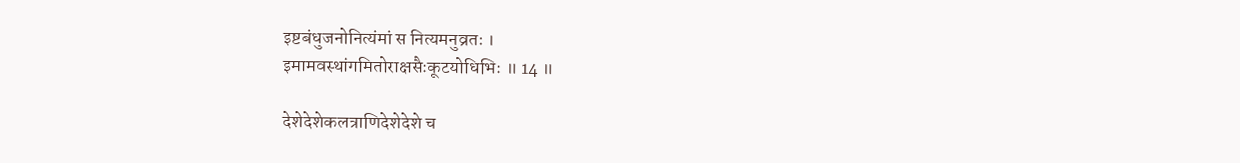इष्टबंधुजनोनित्यंमां स नित्यमनुव्रतः ।
इमामवस्थांगमितोराक्षसैःकूटयोधिभिः ॥ 14 ॥

देशेदेशेकलत्राणिदेशेदेशे च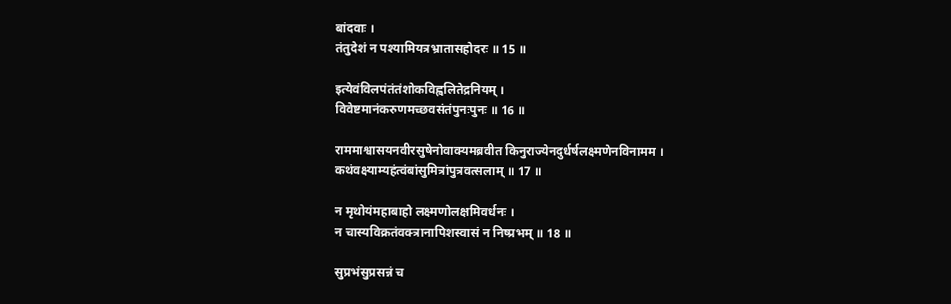बांदवाः ।
तंतुदेशं न पश्यामियत्रभ्रातासहोदरः ॥ 15 ॥

इत्येवंविलपंतंतंशोकविह्वलितेद्रनियम् ।
विवेष्टमानंकरुणमच्छवसंतंपुनःपुनः ॥ 16 ॥

राममाश्वासयनवीरसुषेनोवाक्यमब्रवीत किनुराज्येनदुर्धर्षलक्ष्मणेनविनामम ।
कथंवक्ष्याम्यहंत्वंबांसुमित्रांपुत्रवत्सलाम् ॥ 17 ॥

न मृथोयंमहाबाहो लक्ष्मणोलक्षमिवर्धनः ।
न चास्यविक्रतंवक्त्रानापिशस्वासं न निष्प्रभम् ॥ 18 ॥

सुप्रभंसुप्रसन्नं च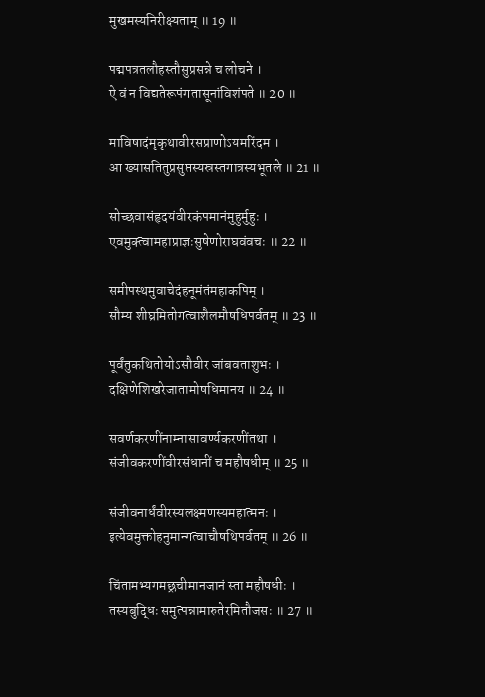मुखमस्यनिरीक्ष्यताम् ॥ 19 ॥

पद्मपत्रतलौहस्तौसुप्रसन्ने च लोचने ।
ऐ वं न विद्यतेरूपंगतासूनांविशंपते ॥ 20 ॥

माविषादंमृकृथावीरसप्राणोऽयमरिंदम ।
आ ख्यासतितुप्रसुप्तस्यस्रस्तगात्रस्यभूतले ॥ 21 ॥

सोच्छवासंहृदयंवीरकंपमानंमुहुर्मुहुः ।
एवमुक्त्वामहाप्राज्ञःसुषेणोराघवंवचः ॥ 22 ॥

समीपस्थमुवाचेदंहनूमंतंमहाकपिम् ।
सौम्य शीघ्रमितोगत्वाशैलमौषधिपर्वतम् ॥ 23 ॥

पूर्वंतुकथितोयोऽसौवीर जांबवताशुभः ।
दक्षिणेशिखरेजातामोषधिमानय ॥ 24 ॥

सवर्णकरणींनाम्नासावर्ण्यकरणींतथा ।
संजीवकरणींवीरसंधानीं च महौषधीम् ॥ 25 ॥

संजीवनार्धंवीरस्यलक्ष्मणस्यमहात्मनः ।
इत्येवमुक्तोहनुमान्गत्वाचौषथिपर्वतम् ॥ 26 ॥

चिंतामभ्यगमछ्रचीमानजानं स्ता महौषधीः ।
तस्यबुद्धिः समुत्पन्नामारुतेरमितौजसः ॥ 27 ॥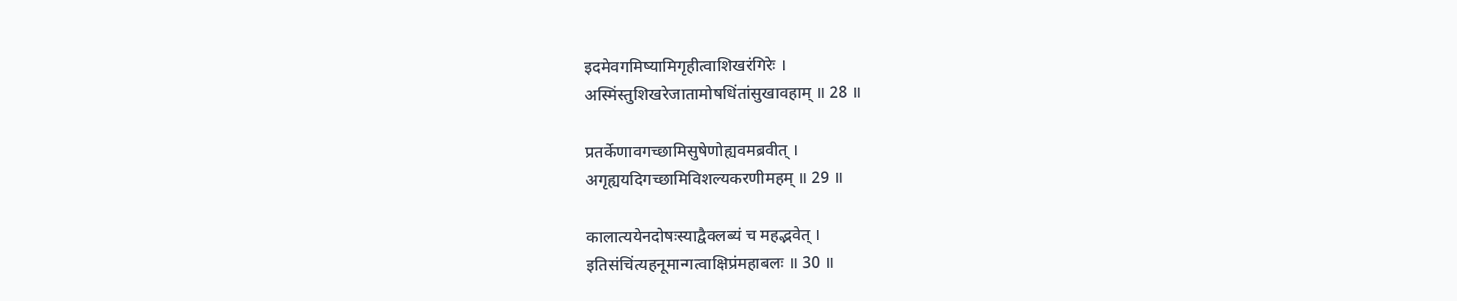इदमेवगमिष्यामिगृहीत्वाशिखरंगिरेः ।
अस्मिंस्तुशिखरेजातामोषधिंतांसुखावहाम् ॥ 28 ॥

प्रतर्केणावगच्छामिसुषेणोह्यवमब्रवीत् ।
अगृह्ययदिगच्छामिविशल्यकरणीमहम् ॥ 29 ॥

कालात्ययेनदोषःस्याद्वैक्लब्यं च महद्भवेत् ।
इतिसंचिंत्यहनूमान्गत्वाक्षिप्रंमहाबलः ॥ 30 ॥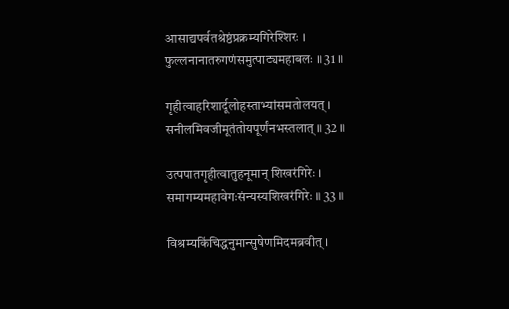आसाद्यपर्वतश्रेष्ठंप्रक्रम्यगिरेश्शिरः ।
फुल्लनानातरुगणंसमुत्पाट्यमहाबलः ॥ 31 ॥

गृहीत्वाहरिशार्दूलोहस्ताभ्यांसमतोलयत् ।
सनीलमिवजीमूतंतोयपूर्णंनभस्तलात् ॥ 32 ॥

उत्पपातगृहीत्वातुहनूमान् शिखरंगिरेः ।
समागम्यमहावेगःसंन्यस्यशिखरंगिरेः ॥ 33 ॥

विश्रम्यकिंचिद्धनुमान्सुषेणमिदमब्रवीत् ।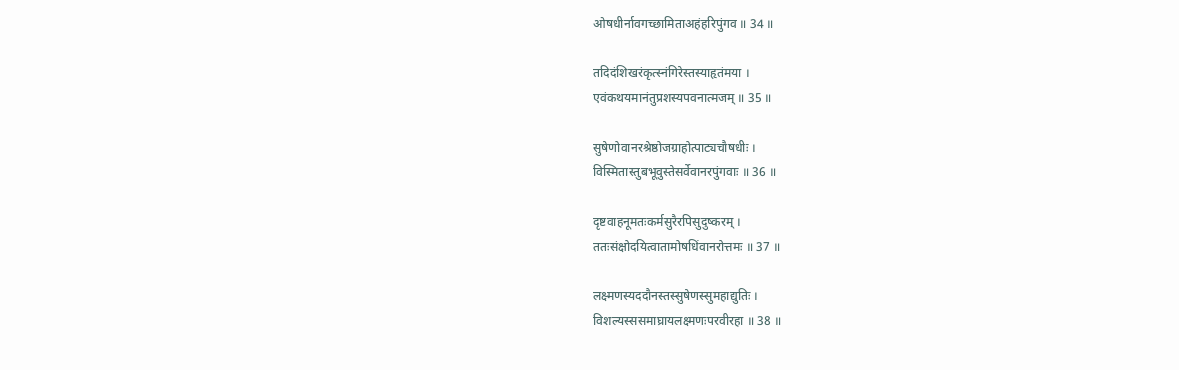ओषधीर्नावगच्छामिताअहंहरिपुंगव ॥ 34 ॥

तदिदंशिखरंकृत्स्नंगिरेस्तस्याहृतंमया ।
एवंकथयमानंतुप्रशस्यपवनात्मजम् ॥ 35 ॥

सुषेणोवानरश्रेष्ठोजग्राहोत्पाट्यचौषधीः ।
विस्मितास्तुबभूवुस्तेसर्वेवानरपुंगवाः ॥ 36 ॥

दृष्टवाहनूमतःकर्मसुरैरपिसुदुष्करम् ।
ततःसंक्षोदयित्वातामोषधिंवानरोत्तमः ॥ 37 ॥

लक्ष्मणस्यददौनस्तस्सुषेणस्सुमहाद्युतिः ।
विशल्यस्ससमाघ्रायलक्ष्मणःपरवीरहा ॥ 38 ॥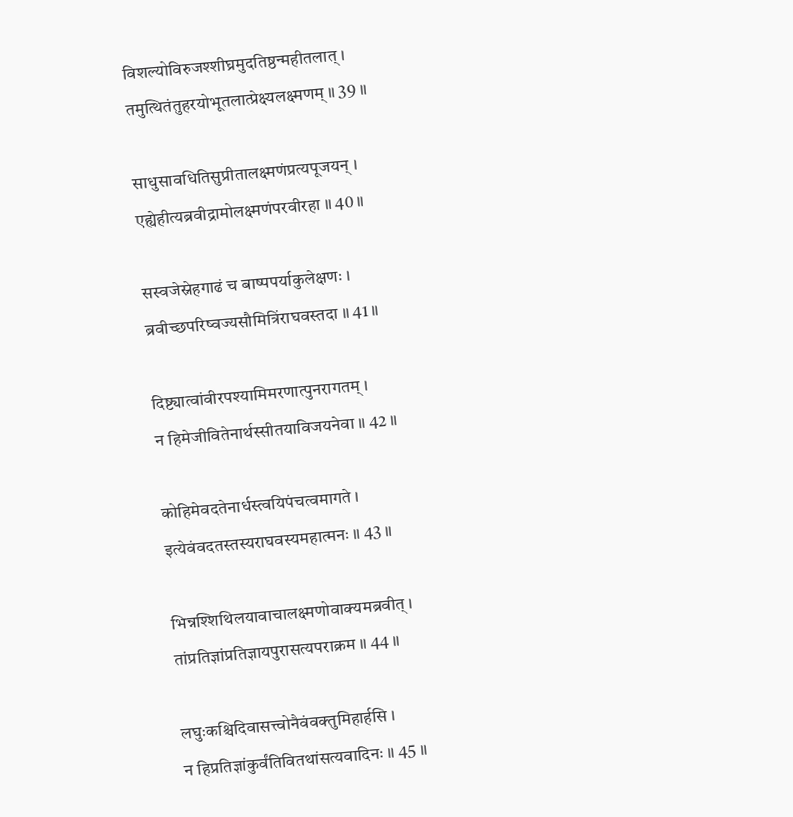विशल्योविरुजश्शीघ्रमुदतिष्ठन्महीतलात् ।
तमुत्थितंतुहरयोभूतलात्प्रेक्ष्यलक्ष्मणम् ॥ 39 ॥

साधुसावधितिसुप्रीतालक्ष्मणंप्रत्यपूजयन् ।
एह्येहीत्यब्रवीद्रामोलक्ष्मणंपरवीरहा ॥ 40 ॥

सस्वजेस्नेहगाढं च बाष्पपर्याकुलेक्षणः ।
ब्रवीच्छपरिष्वज्यसौमित्रिंराघवस्तदा ॥ 41 ॥

दिष्ट्यात्वांवीरपश्यामिमरणात्पुनरागतम् ।
न हिमेजीवितेनार्थस्सीतयाविजयनेवा ॥ 42 ॥

कोहिमेवदतेनार्धस्त्वयिपंचत्वमागते ।
इत्येवंवदतस्तस्यराघवस्यमहात्मनः ॥ 43 ॥

भिन्नश्शिथिलयावाचालक्ष्मणोवाक्यमब्रवीत् ।
तांप्रतिज्ञांप्रतिज्ञायपुरासत्यपराक्रम ॥ 44 ॥

लघुःकश्चिदिवासत्त्वोनैवंवक्तुमिहार्हसि ।
न हिप्रतिज्ञांकुर्वंतिवितथांसत्यवादिनः ॥ 45 ॥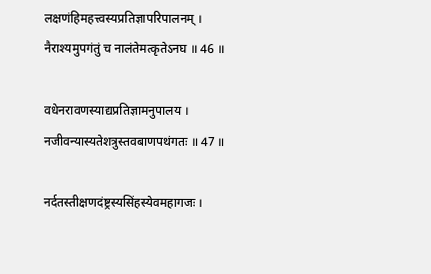लक्षणंहिमहत्त्वस्यप्रतिज्ञापरिपालनम् ।
नैराश्यमुपगंतुं च नालंतेमत्कृतेऽनघ ॥ 46 ॥

वधेनरावणस्याद्यप्रतिज्ञामनुपालय ।
नजीवन्यास्यतेशत्रुस्तवबाणपथंगतः ॥ 47 ॥

नर्दतस्तीक्षणदंष्ट्रस्यसिंहस्येवमहागजः ।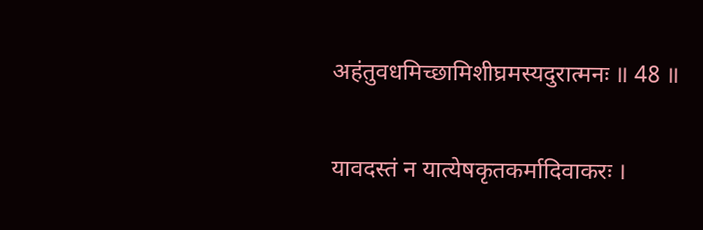अहंतुवधमिच्छामिशीघ्रमस्यदुरात्मनः ॥ 48 ॥

यावदस्तं न यात्येषकृतकर्मादिवाकरः ।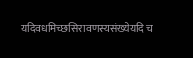यदिवधमिच्छसिरावणस्यसंख्येयदि च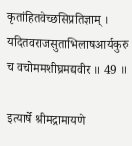कृतांहितवेच्छसिप्रतिज्ञाम् ।
यदितवराजसुताभिलाषआर्यकुरु च वचोममशीघ्रमद्यवीर ॥ 49 ॥

इत्यार्षे श्रीमद्रामायणे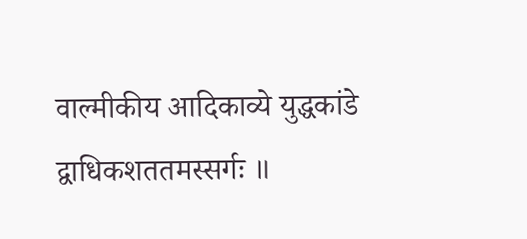वाल्मीकीय आदिकाव्ये युद्धकांडे द्वाधिकशततमस्सर्गः ॥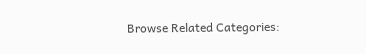Browse Related Categories: